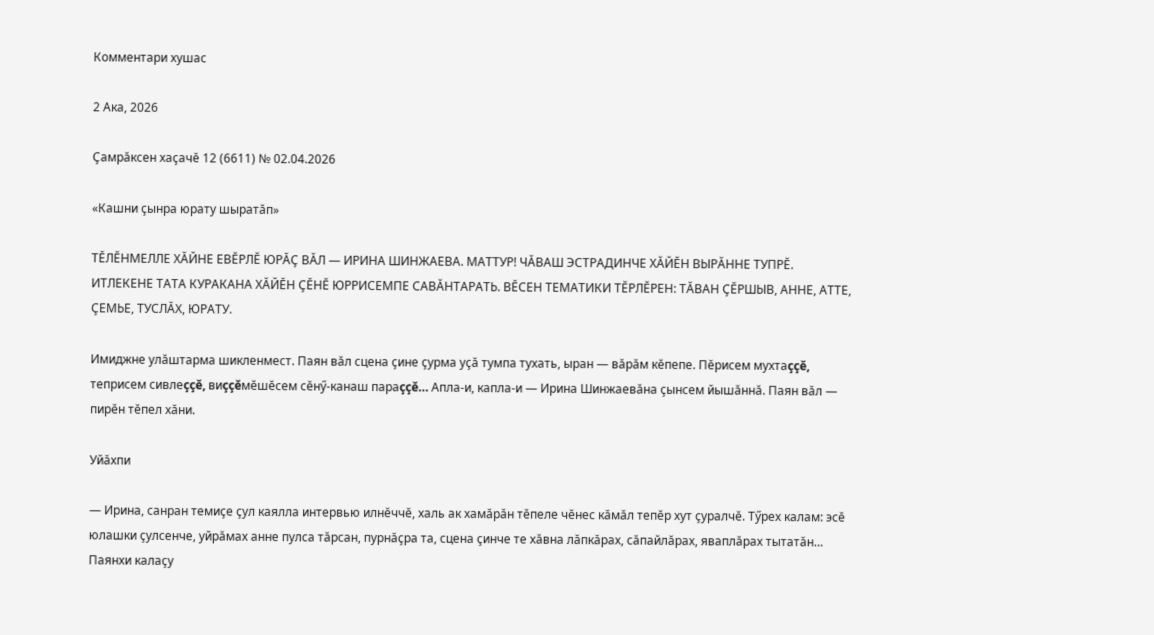Комментари хушас

2 Ака, 2026

Çамрăксен хаçачĕ 12 (6611) № 02.04.2026

«Кашни çынра юрату шыратăп»

ТĔЛĔНМЕЛЛЕ ХĂЙНЕ ЕВĔРЛĔ ЮРĂÇ ВĂЛ — ИРИНА ШИНЖАЕВА. МАТТУР! ЧĂВАШ ЭСТРАДИНЧЕ ХĂЙĔН ВЫРĂННЕ ТУПРĔ. ИТЛЕКЕНЕ ТАТА КУРАКАНА ХĂЙĔН ÇĔНĔ ЮРРИСЕМПЕ САВĂНТАРАТЬ. ВĔСЕН ТЕМАТИКИ ТĔРЛĔРЕН: ТĂВАН ÇĔРШЫВ, АННЕ, АТТЕ, ÇЕМЬЕ, ТУСЛĂХ, ЮРАТУ.

Имиджне улăштарма шикленмест. Паян вăл сцена çине çурма уçă тумпа тухать, ыран — вăрăм кĕпепе. Пĕрисем мухтаççĕ, теприсем сивлеççĕ, виççĕмĕшĕсем сĕнӳ-канаш параççĕ… Апла-и, капла-и — Ирина Шинжаевăна çынсем йышăннă. Паян вăл — пирĕн тĕпел хăни.

Уйăхпи

— Ирина, санран темиçе çул каялла интервью илнĕччĕ, халь ак хамăрăн тĕпеле чĕнес кăмăл тепĕр хут çуралчĕ. Тӳрех калам: эсĕ юлашки çулсенче, уйрăмах анне пулса тăрсан, пурнăçра та, сцена çинче те хăвна лăпкăрах, сăпайлăрах, яваплăрах тытатăн… Паянхи калаçу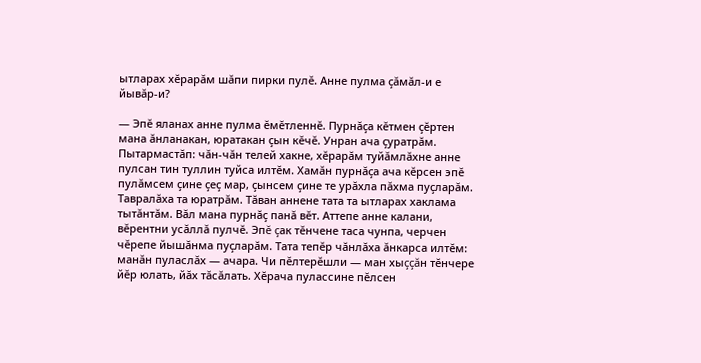ытларах хĕрарăм шăпи пирки пулĕ. Анне пулма çăмăл-и е йывăр-и?

— Эпĕ яланах анне пулма ĕмĕтленнĕ. Пурнăçа кĕтмен çĕртен мана ăнланакан, юратакан çын кĕчĕ. Унран ача çуратрăм. Пытармастăп: чăн-чăн телей хакне, хĕрарăм туйăмлăхне анне пулсан тин туллин туйса илтĕм. Хамăн пурнăçа ача кĕрсен эпĕ пулăмсем çине çеç мар, çынсем çине те урăхла пăхма пуçларăм. Тавралăха та юратрăм. Тăван аннене тата та ытларах хаклама тытăнтăм. Вăл мана пурнăç панă вĕт. Аттепе анне калани, вĕрентни усăллă пулчĕ. Эпĕ çак тĕнчене таса чунпа, черчен чĕрепе йышăнма пуçларăм. Тата тепĕр чăнлăха ăнкарса илтĕм: манăн пуласлăх — ачара. Чи пĕлтерĕшли — ман хыççăн тĕнчере йĕр юлать, йăх тăсăлать. Хĕрача пулассине пĕлсен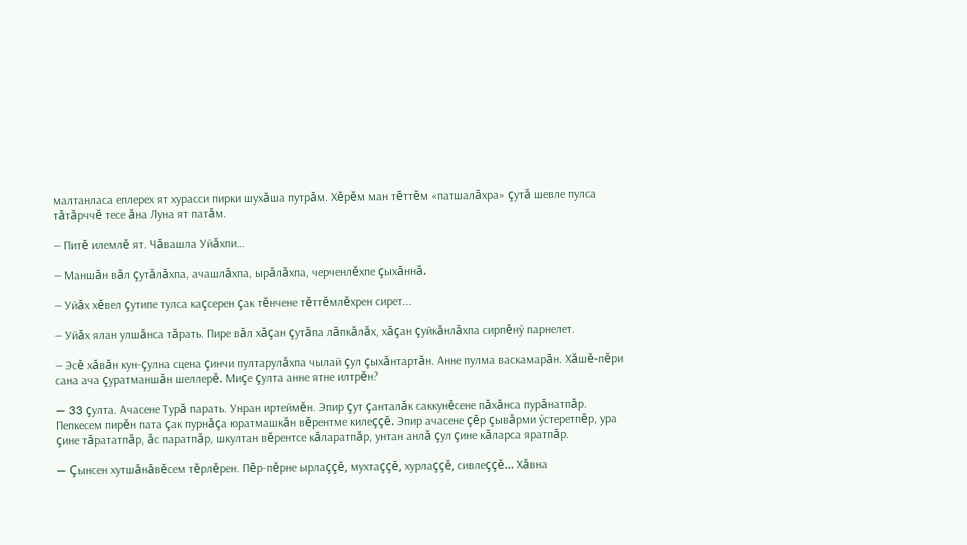малтанласа еплерех ят хурасси пирки шухăша путрăм. Хĕрĕм ман тĕттĕм «патшалăхра» çутă шевле пулса тăтăрччĕ тесе ăна Луна ят патăм.

— Питĕ илемлĕ ят. Чăвашла Уйăхпи…

— Маншăн вăл çутăлăхпа, ачашлăхпа, ырăлăхпа, черченлĕхпе çыхăннă.

— Уйăх хĕвел çутипе тулса каçсерен çак тĕнчене тĕттĕмлĕхрен сирет...

— Уйăх ялан улшăнса тăрать. Пире вăл хăçан çутăпа лăпкăлăх, хăçан çуйкăнлăхпа сирпĕнӳ парнелет.

— Эсĕ хăвăн кун-çулна сцена çинчи пултарулăхпа чылай çул çыхăнтартăн. Анне пулма васкамарăн. Хăшĕ-пĕри сана ача çуратманшăн шеллерĕ. Миçе çулта анне ятне илтрĕн?

— 33 çулта. Ачасене Турă парать. Унран иртеймĕн. Эпир çут çанталăк саккунĕсене пăхăнса пурăнатпăр. Пепкесем пирĕн пата çак пурнăçа юратмашкăн вĕрентме килеççĕ. Эпир ачасене çĕр çывăрми ӳстеретпĕр, ура çине тăрататпăр, ăс паратпăр, шкултан вĕрентсе кăларатпăр, унтан анлă çул çине кăларса яратпăр.

— Çынсен хутшăнăвĕсем тĕрлĕрен. Пĕр-пĕрне ырлаççĕ, мухтаççĕ, хурлаççĕ, сивлеççĕ… Хăвна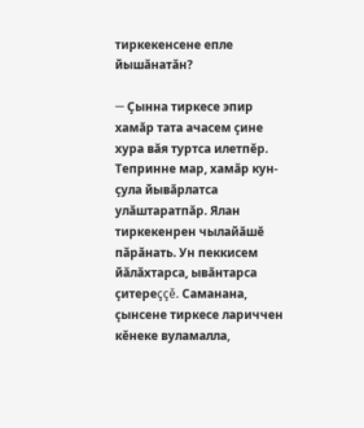тиркекенсене епле йышăнатăн?

— Çынна тиркесе эпир хамăр тата ачасем çине хура вăя туртса илетпĕр. Тепринне мар, хамăр кун-çула йывăрлатса улăштаратпăр. Ялан тиркекенрен чылайăшĕ пăрăнать. Ун пеккисем йăлăхтарса, ывăнтарса çитереççĕ. Саманана, çынсене тиркесе лариччен кĕнеке вуламалла,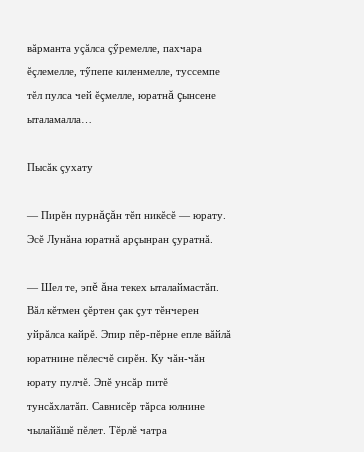вăрманта уçăлса çӳремелле, пахчара ĕçлемелле, тӳпепе киленмелле, туссемпе тĕл пулса чей ĕçмелле, юратнă çынсене ыталамалла…

Пысăк çухату

— Пирĕн пурнăçăн тĕп никĕсĕ — юрату. Эсĕ Лунăна юратнă арçынран çуратнă.

— Шел те, эпĕ ăна текех ыталаймастăп. Вăл кĕтмен çĕртен çак çут тĕнчерен уйрăлса кайрĕ. Эпир пĕр-пĕрне епле вăйлă юратнине пĕлесчĕ сирĕн. Ку чăн-чăн юрату пулчĕ. Эпĕ унсăр питĕ тунсăхлатăп. Савнисĕр тăрса юлнине чылайăшĕ пĕлет. Тĕрлĕ чатра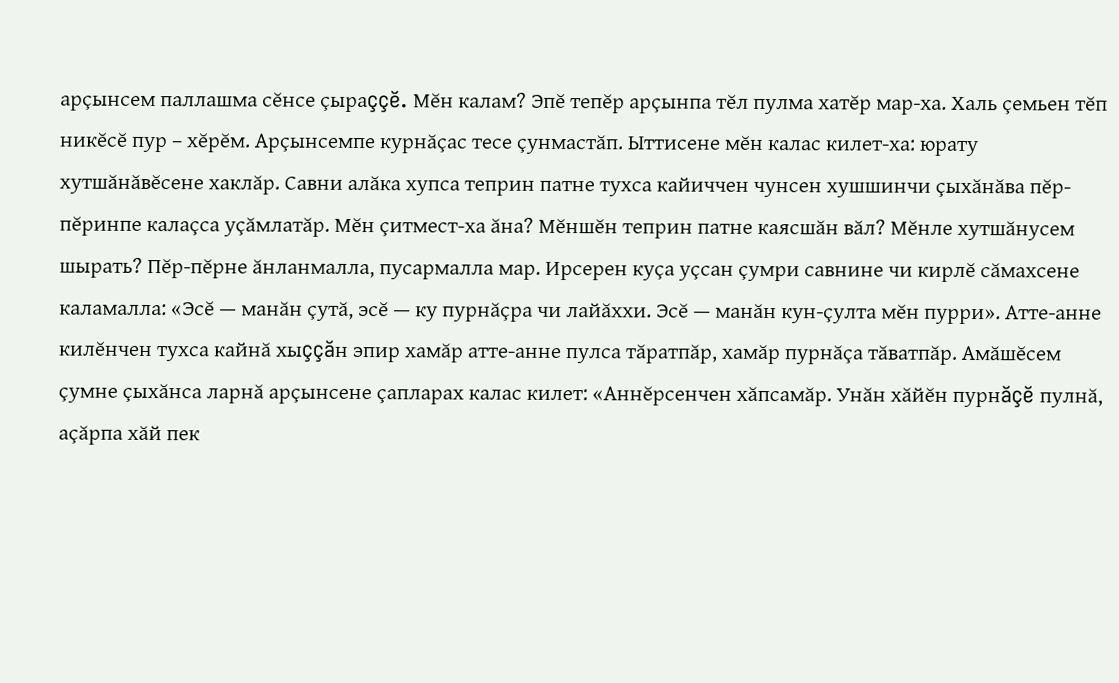арçынсем паллашма сĕнсе çыраççĕ. Мĕн калам? Эпĕ тепĕр арçынпа тĕл пулма хатĕр мар-ха. Халь çемьен тĕп никĕсĕ пур – хĕрĕм. Арçынсемпе курнăçас тесе çунмастăп. Ыттисене мĕн калас килет-ха: юрату хутшăнăвĕсене хаклăр. Савни алăка хупса теприн патне тухса кайиччен чунсен хушшинчи çыхăнăва пĕр-пĕринпе калаçса уçăмлатăр. Мĕн çитмест-ха ăна? Мĕншĕн теприн патне каясшăн вăл? Мĕнле хутшăнусем шырать? Пĕр-пĕрне ăнланмалла, пусармалла мар. Ирсерен куçа уçсан çумри савнине чи кирлĕ сăмахсене каламалла: «Эсĕ — манăн çутă, эсĕ — ку пурнăçра чи лайăххи. Эсĕ — манăн кун-çулта мĕн пурри». Атте-анне килĕнчен тухса кайнă хыççăн эпир хамăр атте-анне пулса тăратпăр, хамăр пурнăçа тăватпăр. Амăшĕсем çумне çыхăнса ларнă арçынсене çапларах калас килет: «Аннĕрсенчен хăпсамăр. Унăн хăйĕн пурнăçĕ пулнă, аçăрпа хăй пек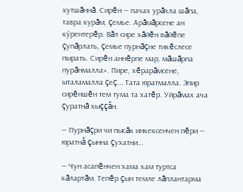хутшăннă. Сирĕн — пачах урăхла шăпа, тавра курăм, çемье. Арăмăрсене ан кӳрентерĕр. Вăл сире хăйĕн вăйĕпе çупăрлать, çемье пурнăçне тикĕслесе пырать. Сирĕн аннĕрпе мар, мăшăрпа пурăнмалла». Пире, хĕрарăмсене, ыталамалла çеç… Тата юратмалла. Эпир сирĕншĕн тем тума та хатĕр. Уйрăмах ача çуратнă хыççăн.

— Пурнăçри чи пысăк инкексенчен пĕри — юратнă çынна çухатни…

— Чун асапĕнчен хама хам туртса кăлартăм. Тепĕр çын темле лăплантарма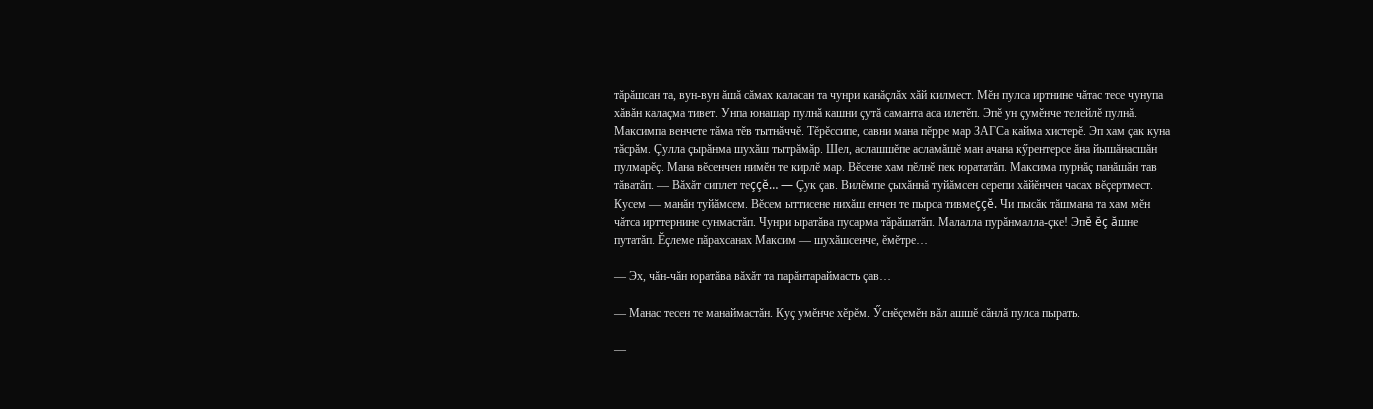тăрăшсан та, вун-вун ăшă сăмах каласан та чунри канăçлăх хăй килмест. Мĕн пулса иртнине чăтас тесе чунупа хăвăн калаçма тивет. Унпа юнашар пулнă кашни çутă саманта аса илетĕп. Эпĕ ун çумĕнче телейлĕ пулнă. Максимпа венчете тăма тĕв тытнăччĕ. Тĕрĕссипе, савни мана пĕрре мар ЗАГСа кайма хистерĕ. Эп хам çак куна тăсрăм. Çулла çырăнма шухăш тытрăмăр. Шел, аслашшĕпе асламăшĕ ман ачана кӳрентерсе ăна йышăнасшăн пулмарĕç. Мана вĕсенчен нимĕн те кирлĕ мар. Вĕсене хам пĕлнĕ пек юрататăп. Максима пурнăç панăшăн тав тăватăп. — Вăхăт сиплет теççĕ… — Çук çав. Вилĕмпе çыхăннă туйăмсен серепи хăйĕнчен часах вĕçертмест. Кусем — манăн туйăмсем. Вĕсем ыттисене нихăш енчен те пырса тивмеççĕ. Чи пысăк тăшмана та хам мĕн чăтса ирттернине сунмастăп. Чунри ыратăва пусарма тăрăшатăп. Малалла пурăнмалла-çке! Эпĕ ĕç ăшне путатăп. Ĕçлеме пăрахсанах Максим — шухăшсенче, ĕмĕтре…

— Эх, чăн-чăн юратăва вăхăт та парăнтараймасть çав…

— Манас тесен те манаймастăн. Куç умĕнче хĕрĕм. Ӳснĕçемĕн вăл ашшĕ сăнлă пулса пырать.

—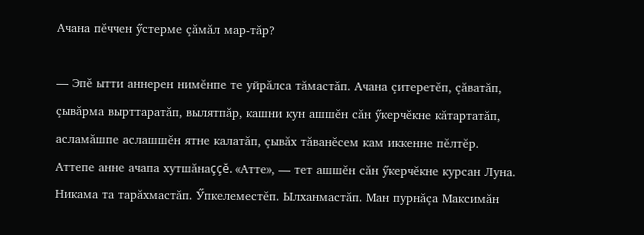Ачана пĕччен ӳстерме çăмăл мар-тăр?

— Эпĕ ытти аннерен нимĕнпе те уйрăлса тăмастăп. Ачана çитеретĕп, çăватăп, çывăрма вырттаратăп, вылятпăр, кашни кун ашшĕн сăн ӳкерчĕкне кăтартатăп, асламăшпе аслашшĕн ятне калатăп, çывăх тăванĕсем кам иккенне пĕлтĕр. Аттепе анне ачапа хутшăнаççĕ. «Атте», — тет ашшĕн сăн ӳкерчĕкне курсан Луна. Никама та тарăхмастăп. Ӳпкелеместĕп. Ылханмастăп. Ман пурнăçа Максимăн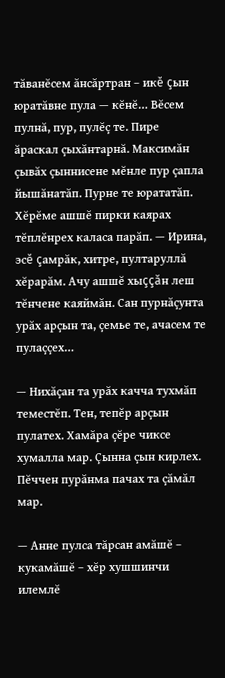тăванĕсем ăнсăртран – икĕ çын юратăвне пула — кĕнĕ… Вĕсем пулнă, пур, пулĕç те. Пире ăраскал çыхăнтарнă. Максимăн çывăх çыннисене мĕнле пур çапла йышăнатăп. Пурне те юрататăп. Хĕрĕме ашшĕ пирки каярах тĕплĕнрех каласа парăп. — Ирина, эсĕ çамрăк, хитре, пултаруллă хĕрарăм. Ачу ашшĕ хыççăн леш тĕнчене каяймăн. Сан пурнăçунта урăх арçын та, çемье те, ачасем те пулаççех…

— Нихăçан та урăх качча тухмăп теместĕп. Тен, тепĕр арçын пулатех. Хамăра çĕре чиксе хумалла мар. Çынна çын кирлех. Пĕччен пурăнма пачах та çăмăл мар.

— Анне пулса тăрсан амăшĕ – кукамăшĕ – хĕр хушшинчи илемлĕ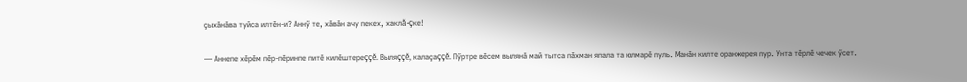çыхăнăва туйса илтĕн-и? Аннӳ те, хăвăн ачу пекех, хаклă-çке!

— Аннепе хĕрĕм пĕр-пĕринпе питĕ килĕштереççĕ. Выляççĕ, калаçаççĕ. Пӳртре вĕсем вылянă май тытса пăхман япала та юлмарĕ пуль. Манăн килте оранжерея пур. Унта тĕрлĕ чечек ӳсет.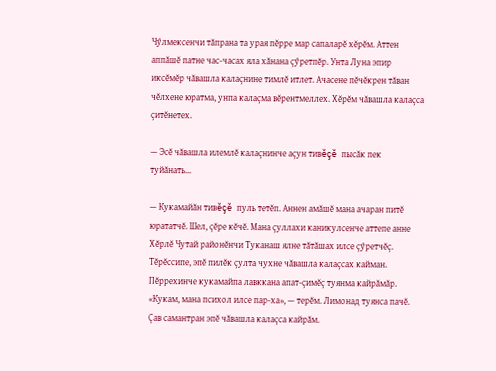Чӳлмексенчи тăпрана та урая пĕрре мар сапаларĕ хĕрĕм. Аттен аппăшĕ патне час-часах яла хăнана çӳретпĕр. Унта Луна эпир иксĕмĕр чăвашла калаçнине тимлĕ итлет. Ачасене пĕчĕкрен тăван чĕлхене юратма, унпа калаçма вĕрентмеллех. Хĕрĕм чăвашла калаçса çитĕнетех.

— Эсĕ чăвашла илемлĕ калаçнинче аçун тивĕçĕ пысăк пек туйăнать…

— Кукамайăн тивĕçĕ пуль тетĕп. Аннен амăшĕ мана ачаран питĕ юрататчĕ. Шел, çĕре кĕчĕ. Мана çуллахи каникулсенче аттепе анне Хĕрлĕ Чутай районĕнчи Туканаш ялне тăтăшах илсе çӳретчĕç. Тĕрĕссипе, эпĕ пилĕк çулта чухне чăвашла калаçсах кайман. Пĕррехинче кукамайпа лавккана апат-çимĕç туянма кайрăмăр. «Кукам, мана психол илсе пар-ха», — терĕм. Лимонад туянса пачĕ. Çав самантран эпĕ чăвашла калаçса кайрăм.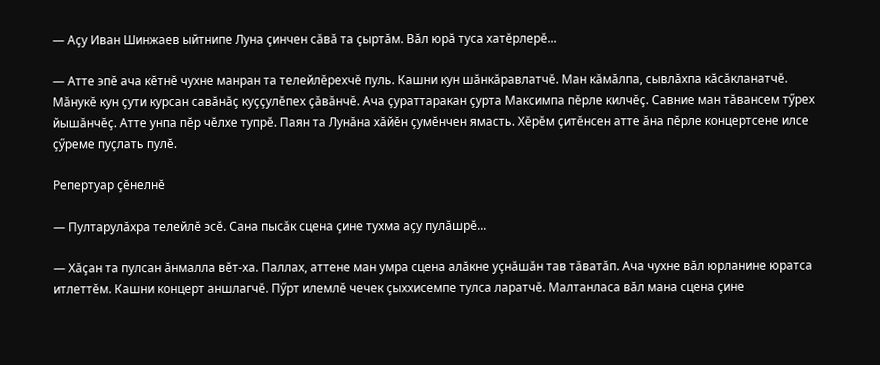— Аçу Иван Шинжаев ыйтнипе Луна çинчен сăвă та çыртăм. Вăл юрă туса хатĕрлерĕ...

— Атте эпĕ ача кĕтнĕ чухне манран та телейлĕрехчĕ пуль. Кашни кун шăнкăравлатчĕ. Ман кăмăлпа, сывлăхпа кăсăкланатчĕ. Мăнукĕ кун çути курсан савăнăç куççулĕпех çăвăнчĕ. Ача çураттаракан çурта Максимпа пĕрле килчĕç. Савние ман тăвансем тӳрех йышăнчĕç. Атте унпа пĕр чĕлхе тупрĕ. Паян та Лунăна хăйĕн çумĕнчен ямасть. Хĕрĕм çитĕнсен атте ăна пĕрле концертсене илсе çӳреме пуçлать пулĕ.

Репертуар çĕнелнĕ

— Пултарулăхра телейлĕ эсĕ. Сана пысăк сцена çине тухма аçу пулăшрĕ...

— Хăçан та пулсан ăнмалла вĕт-ха. Паллах, аттене ман умра сцена алăкне уçнăшăн тав тăватăп. Ача чухне вăл юрланине юратса итлеттĕм. Кашни концерт аншлагчĕ. Пӳрт илемлĕ чечек çыххисемпе тулса ларатчĕ. Малтанласа вăл мана сцена çине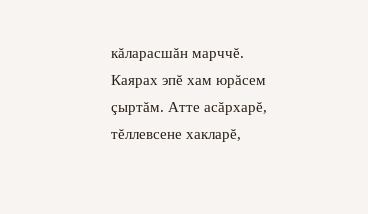кăларасшăн марччĕ. Каярах эпĕ хам юрăсем çыртăм. Атте асăрхарĕ, тĕллевсене хакларĕ,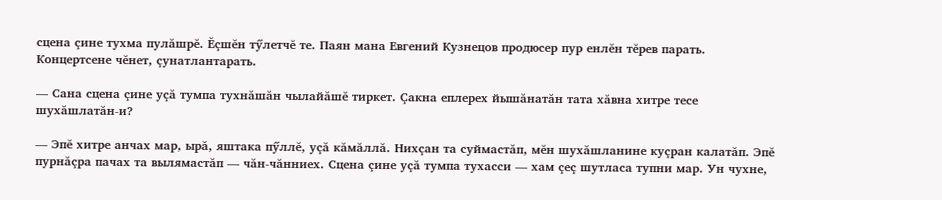сцена çине тухма пулăшрĕ. Ĕçшĕн тӳлетчĕ те. Паян мана Евгений Кузнецов продюсер пур енлĕн тĕрев парать. Концертсене чĕнет, çунатлантарать.

— Сана сцена çине уçă тумпа тухнăшăн чылайăшĕ тиркет. Çакна еплерех йышăнатăн тата хăвна хитре тесе шухăшлатăн-и?

— Эпĕ хитре анчах мар, ырă, яштака пӳллĕ, уçă кăмăллă. Нихçан та суймастăп, мĕн шухăшланине куçран калатăп. Эпĕ пурнăçра пачах та вылямастăп — чăн-чăнниех. Сцена çине уçă тумпа тухасси — хам çеç шутласа тупни мар. Ун чухне,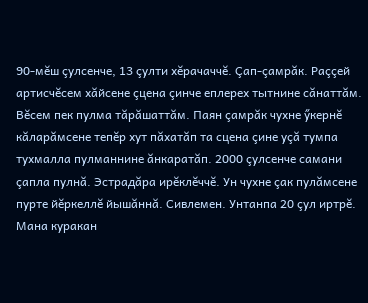90-мĕш çулсенче, 13 çулти хĕрачаччĕ. Çап-çамрăк. Раççей артисчĕсем хăйсене çцена çинче еплерех тытнине сăнаттăм. Вĕсем пек пулма тăрăшаттăм. Паян çамрăк чухне ӳкернĕ кăларăмсене тепĕр хут пăхатăп та сцена çине уçă тумпа тухмалла пулманнине ăнкаратăп. 2000 çулсенче самани çапла пулнă. Эстрадăра ирĕклĕччĕ. Ун чухне çак пулăмсене пурте йĕркеллĕ йышăннă. Сивлемен. Унтанпа 20 çул иртрĕ. Мана куракан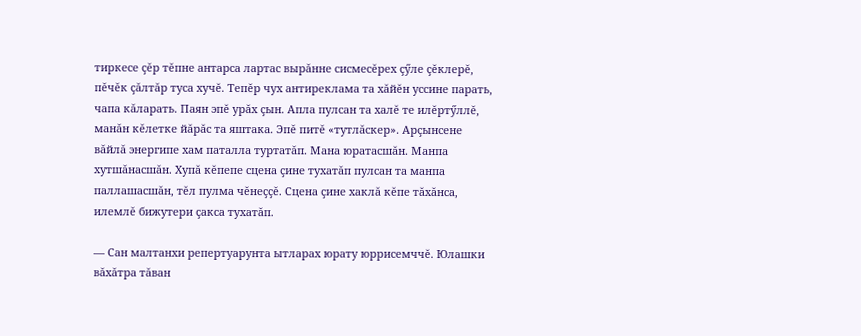тиркесе çĕр тĕпне антарса лартас вырăнне сисмесĕрех çӳле çĕклерĕ, пĕчĕк çăлтăр туса хучĕ. Тепĕр чух антиреклама та хăйĕн уссине парать, чапа кăларать. Паян эпĕ урăх çын. Апла пулсан та халĕ те илĕртӳллĕ, манăн кĕлетке йăрăс та яштака. Эпĕ питĕ «тутлăскер». Арçынсене вăйлă энергипе хам паталла туртатăп. Мана юратасшăн. Манпа хутшăнасшăн. Хупă кĕпепе сцена çине тухатăп пулсан та манпа паллашасшăн, тĕл пулма чĕнеççĕ. Сцена çине хаклă кĕпе тăхăнса, илемлĕ бижутери çакса тухатăп.

— Сан малтанхи репертуарунта ытларах юрату юррисемччĕ. Юлашки вăхăтра тăван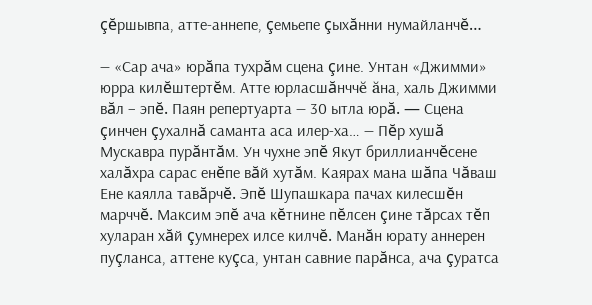çĕршывпа, атте-аннепе, çемьепе çыхăнни нумайланчĕ…

— «Сар ача» юрăпа тухрăм сцена çине. Унтан «Джимми» юрра килĕштертĕм. Атте юрласшăнччĕ ăна, халь Джимми вăл – эпĕ. Паян репертуарта — 30 ытла юрă. — Сцена çинчен çухалнă саманта аса илер-ха… — Пĕр хушă Мускавра пурăнтăм. Ун чухне эпĕ Якут бриллианчĕсене халăхра сарас енĕпе вăй хутăм. Каярах мана шăпа Чăваш Ене каялла тавăрчĕ. Эпĕ Шупашкара пачах килесшĕн марччĕ. Максим эпĕ ача кĕтнине пĕлсен çине тăрсах тĕп хуларан хăй çумнерех илсе килчĕ. Манăн юрату аннерен пуçланса, аттене куçса, унтан савние парăнса, ача çуратса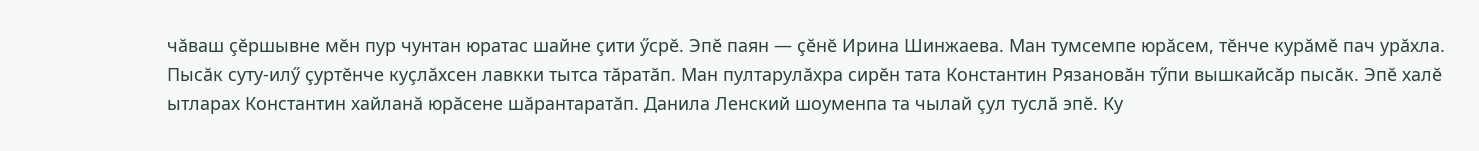чăваш çĕршывне мĕн пур чунтан юратас шайне çити ӳсрĕ. Эпĕ паян — çĕнĕ Ирина Шинжаева. Ман тумсемпе юрăсем, тĕнче курăмĕ пач урăхла. Пысăк суту-илӳ çуртĕнче куçлăхсен лавкки тытса тăратăп. Ман пултарулăхра сирĕн тата Константин Рязановăн тӳпи вышкайсăр пысăк. Эпĕ халĕ ытларах Константин хайланă юрăсене шăрантаратăп. Данила Ленский шоуменпа та чылай çул туслă эпĕ. Ку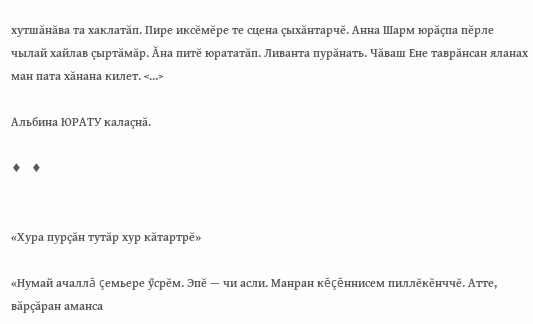хутшăнăва та хаклатăп. Пире иксĕмĕре те сцена çыхăнтарчĕ. Анна Шарм юрăçпа пĕрле чылай хайлав çыртăмăр. Ăна питĕ юрататăп. Ливанта пурăнать. Чăваш Ене таврăнсан яланах ман пата хăнана килет. <...>

Альбина ЮРАТУ калаçнă.

♦   ♦


«Хура пурçăн тутăр хур кăтартрĕ»

«Нумай ачаллă çемьере ӳсрĕм. Эпĕ — чи асли. Манран кĕçĕннисем пиллĕкĕнччĕ. Атте, вăрçăран аманса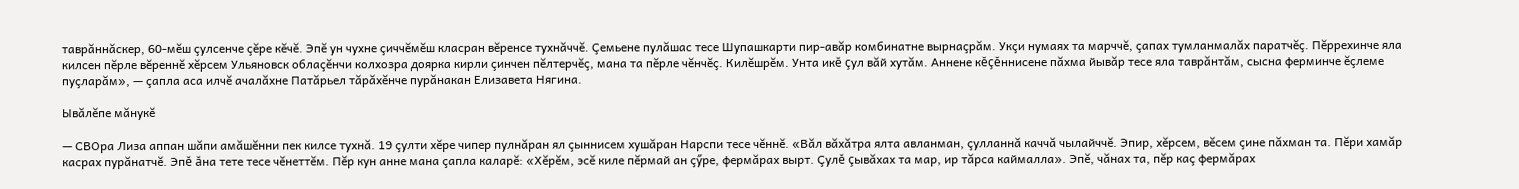таврăннăскер, 60-мĕш çулсенче çĕре кĕчĕ. Эпĕ ун чухне çиччĕмĕш класран вĕренсе тухнăччĕ. Çемьене пулăшас тесе Шупашкарти пир-авăр комбинатне вырнаçрăм. Укçи нумаях та марччĕ, çапах тумланмалăх паратчĕç. Пĕррехинче яла килсен пĕрле вĕреннĕ хĕрсем Ульяновск облаçĕнчи колхозра доярка кирли çинчен пĕлтерчĕç, мана та пĕрле чĕнчĕç. Килĕшрĕм. Унта икĕ çул вăй хутăм. Аннене кĕçĕннисене пăхма йывăр тесе яла таврăнтăм, сысна ферминче ĕçлеме пуçларăм», — çапла аса илчĕ ачалăхне Патăрьел тăрăхĕнче пурăнакан Елизавета Нягина.

Ывăлĕпе мăнукĕ

— СВОра Лиза аппан шăпи амăшĕнни пек килсе тухнă. 19 çулти хĕре чипер пулнăран ял çыннисем хушăран Нарспи тесе чĕннĕ. «Вăл вăхăтра ялта авланман, çулланнă каччă чылайччĕ. Эпир, хĕрсем, вĕсем çине пăхман та. Пĕри хамăр касрах пурăнатчĕ. Эпĕ ăна тете тесе чĕнеттĕм. Пĕр кун анне мана çапла каларĕ: «Хĕрĕм, эсĕ киле пĕрмай ан çӳре, фермăрах вырт. Çулĕ çывăхах та мар, ир тăрса каймалла». Эпĕ, чăнах та, пĕр каç фермăрах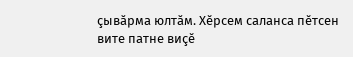çывăрма юлтăм. Хĕрсем саланса пĕтсен вите патне виçĕ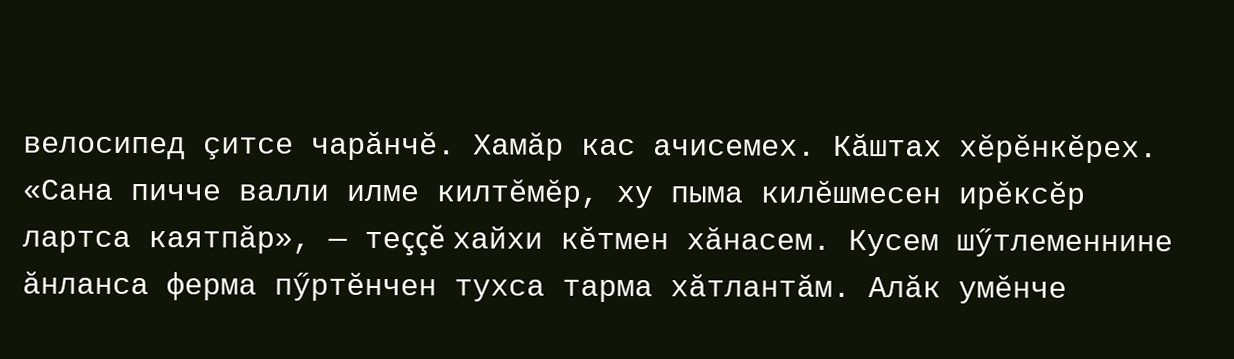велосипед çитсе чарăнчĕ. Хамăр кас ачисемех. Кăштах хĕрĕнкĕрех. «Сана пичче валли илме килтĕмĕр, ху пыма килĕшмесен ирĕксĕр лартса каятпăр», — теççĕ хайхи кĕтмен хăнасем. Кусем шӳтлеменнине ăнланса ферма пӳртĕнчен тухса тарма хăтлантăм. Алăк умĕнче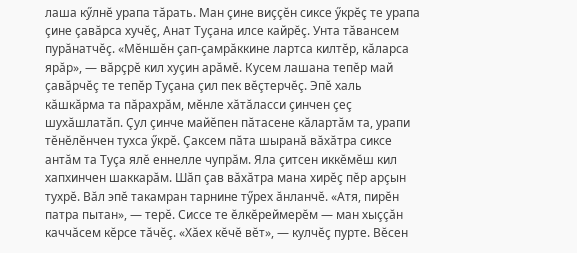лаша кӳлнĕ урапа тăрать. Ман çине виççĕн сиксе ӳкрĕç те урапа çине çавăрса хучĕç, Анат Туçана илсе кайрĕç. Унта тăвансем пурăнатчĕç. «Мĕншĕн çап-çамрăккине лартса килтĕр, кăларса ярăр», — вăрçрĕ кил хуçин арăмĕ. Кусем лашана тепĕр май çавăрчĕç те тепĕр Туçана çил пек вĕçтерчĕç. Эпĕ халь кăшкăрма та пăрахрăм, мĕнле хăтăласси çинчен çеç шухăшлатăп. Çул çинче майĕпен пăтасене кăлартăм та, урапи тĕнĕлĕнчен тухса ӳкрĕ. Çаксем пăта шыранă вăхăтра сиксе антăм та Туçа ялĕ еннелле чупрăм. Яла çитсен иккĕмĕш кил хапхинчен шаккарăм. Шăп çав вăхăтра мана хирĕç пĕр арçын тухрĕ. Вăл эпĕ такамран тарнине тӳрех ăнланчĕ. «Атя, пирĕн патра пытан», — терĕ. Сиссе те ĕлкĕреймерĕм — ман хыççăн каччăсем кĕрсе тăчĕç. «Хăех кĕчĕ вĕт», — кулчĕç пурте. Вĕсен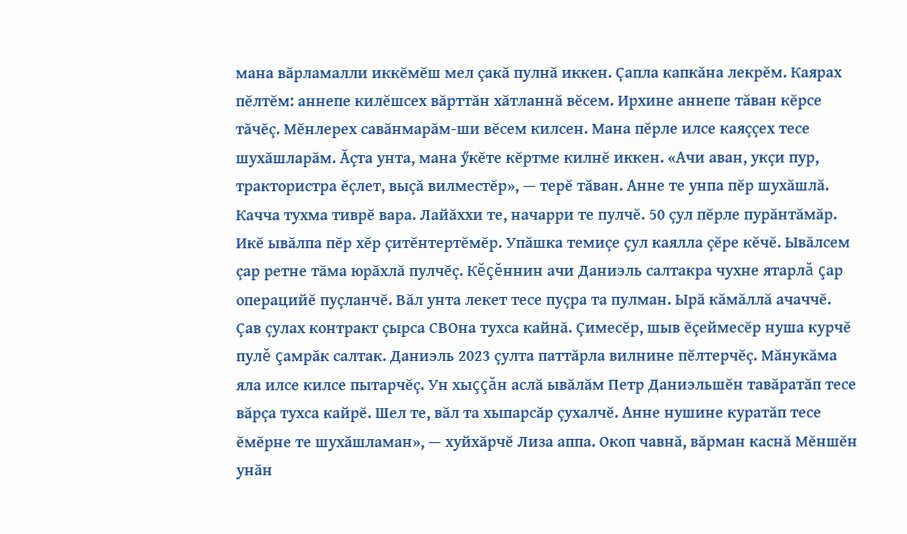мана вăрламалли иккĕмĕш мел çакă пулнă иккен. Çапла капкăна лекрĕм. Каярах пĕлтĕм: аннепе килĕшсех вăрттăн хăтланнă вĕсем. Ирхине аннепе тăван кĕрсе тăчĕç. Мĕнлерех савăнмарăм-ши вĕсем килсен. Мана пĕрле илсе каяççех тесе шухăшларăм. Ăçта унта, мана ӳкĕте кĕртме килнĕ иккен. «Ачи аван, укçи пур, трактористра ĕçлет, выçă вилместĕр», — терĕ тăван. Анне те унпа пĕр шухăшлă. Качча тухма тиврĕ вара. Лайăххи те, начарри те пулчĕ. 50 çул пĕрле пурăнтăмăр. Икĕ ывăлпа пĕр хĕр çитĕнтертĕмĕр. Упăшка темиçе çул каялла çĕре кĕчĕ. Ывăлсем çар ретне тăма юрăхлă пулчĕç. Кĕçĕннин ачи Даниэль салтакра чухне ятарлă çар операцийĕ пуçланчĕ. Вăл унта лекет тесе пуçра та пулман. Ырă кăмăллă ачаччĕ. Çав çулах контракт çырса СВОна тухса кайнă. Çимесĕр, шыв ĕçеймесĕр нуша курчĕ пулĕ çамрăк салтак. Даниэль 2023 çулта паттăрла вилнине пĕлтерчĕç. Мăнукăма яла илсе килсе пытарчĕç. Ун хыççăн аслă ывăлăм Петр Даниэльшĕн тавăратăп тесе вăрçа тухса кайрĕ. Шел те, вăл та хыпарсăр çухалчĕ. Анне нушине куратăп тесе ĕмĕрне те шухăшламан», — хуйхăрчĕ Лиза аппа. Окоп чавнă, вăрман каснă Мĕншĕн унăн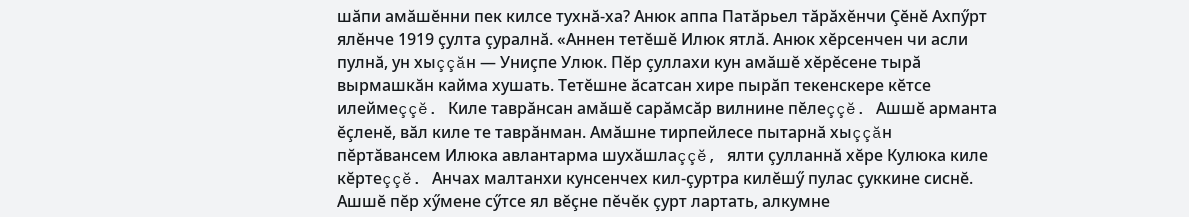шăпи амăшĕнни пек килсе тухнă-ха? Анюк аппа Патăрьел тăрăхĕнчи Çĕнĕ Ахпӳрт ялĕнче 1919 çулта çуралнă. «Аннен тетĕшĕ Илюк ятлă. Анюк хĕрсенчен чи асли пулнă, ун хыççăн — Униçпе Улюк. Пĕр çуллахи кун амăшĕ хĕрĕсене тырă вырмашкăн кайма хушать. Тетĕшне ăсатсан хире пырăп текенскере кĕтсе илеймеççĕ. Киле таврăнсан амăшĕ сарăмсăр вилнине пĕлеççĕ. Ашшĕ арманта ĕçленĕ, вăл киле те таврăнман. Амăшне тирпейлесе пытарнă хыççăн пĕртăвансем Илюка авлантарма шухăшлаççĕ, ялти çулланнă хĕре Кулюка киле кĕртеççĕ. Анчах малтанхи кунсенчех кил-çуртра килĕшӳ пулас çуккине сиснĕ. Ашшĕ пĕр хӳмене сӳтсе ял вĕçне пĕчĕк çурт лартать, алкумне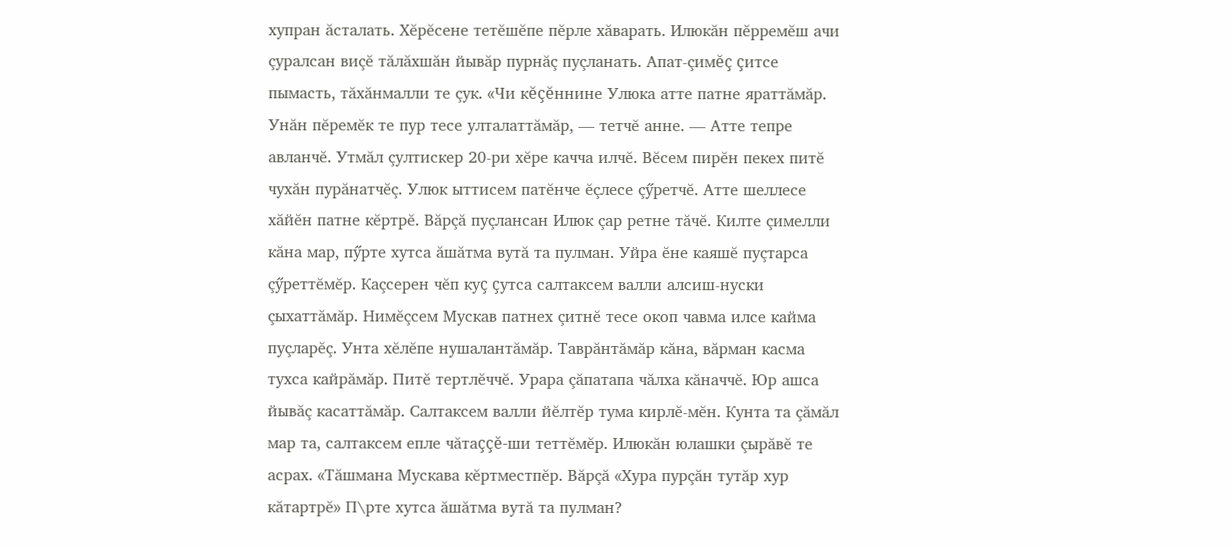хупран ăсталать. Хĕрĕсене тетĕшĕпе пĕрле хăварать. Илюкăн пĕрремĕш ачи çуралсан виçĕ тăлăхшăн йывăр пурнăç пуçланать. Апат-çимĕç çитсе пымасть, тăхăнмалли те çук. «Чи кĕçĕннине Улюка атте патне яраттăмăр. Унăн пĕремĕк те пур тесе улталаттăмăр, — тетчĕ анне. — Атте тепре авланчĕ. Утмăл çултискер 20-ри хĕре качча илчĕ. Вĕсем пирĕн пекех питĕ чухăн пурăнатчĕç. Улюк ыттисем патĕнче ĕçлесе çӳретчĕ. Атте шеллесе хăйĕн патне кĕртрĕ. Вăрçă пуçлансан Илюк çар ретне тăчĕ. Килте çимелли кăна мар, пӳрте хутса ăшăтма вутă та пулман. Уйра ĕне каяшĕ пуçтарса çӳреттĕмĕр. Каçсерен чĕп куç çутса салтаксем валли алсиш-нуски çыхаттăмăр. Нимĕçсем Мускав патнех çитнĕ тесе окоп чавма илсе кайма пуçларĕç. Унта хĕлĕпе нушалантăмăр. Таврăнтăмăр кăна, вăрман касма тухса кайрăмăр. Питĕ тертлĕччĕ. Урара çăпатапа чăлха кăначчĕ. Юр ашса йывăç касаттăмăр. Салтаксем валли йĕлтĕр тума кирлĕ-мĕн. Кунта та çăмăл мар та, салтаксем епле чăтаççĕ-ши теттĕмĕр. Илюкăн юлашки çырăвĕ те асрах. «Тăшмана Мускава кĕртместпĕр. Вăрçă «Хура пурçăн тутăр хур кăтартрĕ» П\рте хутса ăшăтма вутă та пулман?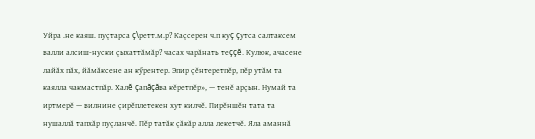Уйра .не каяш. пуçтарса ç\ретт.м.р? Каçсерен ч.п куç çутса салтаксем валли алсиш-нуски çыхаттăмăр? часах чарăнать теççĕ. Кулюк, ачасене лайăх пăх, йăмăксене ан кӳрентер. Эпир çĕнтеретпĕр, пĕр утăм та каялла чакмастпăр. Халĕ çапăçăва кĕретпĕр», — тенĕ арçын. Нумай та иртмерĕ — вилнине çирĕплетекен хут килчĕ. Пирĕншĕн тата та нушаллă тапхăр пуçланчĕ. Пĕр татăк çăкăр алла лекетчĕ. Яла аманнă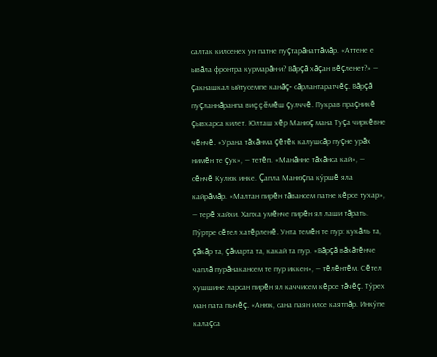салтак килсенех ун патне пуçтарăнаттăмăр. «Аттене е ывăла фронтра курмарăн-и? Вăрçă хăçан вĕçленет?» — çакнашкал ыйтусемпе канăç- сăрлантаратчĕç. Вăрçă пуçланнăранпа виççĕмĕш çулччĕ. Пукрав праçникĕ çывхарса килет. Юлташ хĕр Манюç мана Туçа чиркĕвне чĕнчĕ. «Урана тăхăнма çĕтĕк калушсăр пуçне урăх нимĕн те çук», — тетĕп. «Манăнне тăхăнса кай», — сĕнчĕ Кулюк инке. Çапла Манюçпа кӳршĕ яла кайрăмăр. «Малтан пирĕн тăвансем патне кĕрсе тухар», — терĕ хайхи. Хапха умĕнче пирĕн ял лаши тăрать. Пӳртре сĕтел хатĕрленĕ. Унта темĕн те пур: кукăль та, çăкăр та, çăмарта та, какай та пур. «Вăрçă вăхăтĕнче чаплă пурăнакансем те пур иккен», — тĕлĕнтĕм. Сĕтел хушшине ларсан пирĕн ял каччисем кĕрсе тăчĕç. Тӳрех ман пата пычĕç. «Анюк, сана паян илсе каятпăр. Инкӳпе калаçса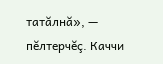татăлнă», — пĕлтерчĕç. Каччи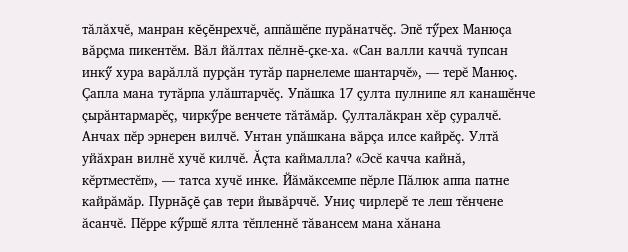тăлăхчĕ, манран кĕçĕнрехчĕ, аппăшĕпе пурăнатчĕç. Эпĕ тӳрех Манюçа вăрçма пикентĕм. Вăл йăлтах пĕлнĕ-çке-ха. «Сан валли каччă тупсан инкӳ хура варăллă пурçăн тутăр парнелеме шантарчĕ», — терĕ Манюç. Çапла мана тутăрпа улăштарчĕç. Упăшка 17 çулта пулнипе ял канашĕнче çырăнтармарĕç, чиркӳре венчете тăтăмăр. Çулталăкран хĕр çуралчĕ. Анчах пĕр эрнерен вилчĕ. Унтан упăшкана вăрçа илсе кайрĕç. Ултă уйăхран вилнĕ хучĕ килчĕ. Ăçта каймалла? «Эсĕ качча кайнă, кĕртместĕп», — татса хучĕ инке. Йăмăксемпе пĕрле Пăлюк аппа патне кайрăмăр. Пурнăçĕ çав тери йывăрччĕ. Униç чирлерĕ те леш тĕнчене ăсанчĕ. Пĕрре кӳршĕ ялта тĕпленнĕ тăвансем мана хăнана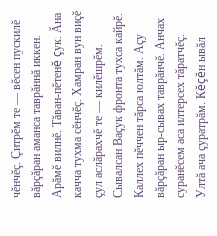чĕнчĕç. Çитрĕм те — вĕсен пускилĕ вăрçăран аманса таврăннă иккен. Арăмĕ вилнĕ. Тăван-пĕтенĕ çук. Ăна качча тухма сĕнчĕç. Хамран вун виçĕ çул аслăрахчĕ те — килĕшрĕм. Сывалсан Ваçук фронта тухса кайрĕ. Каллех пĕччен тăрса юлтăм. Аçу вăрçăран ыр-сывах таврăнчĕ. Анчах суранĕсем аса илтерсех тăратчĕç. Ултă ача çуратрăм. Кĕçĕн ывăл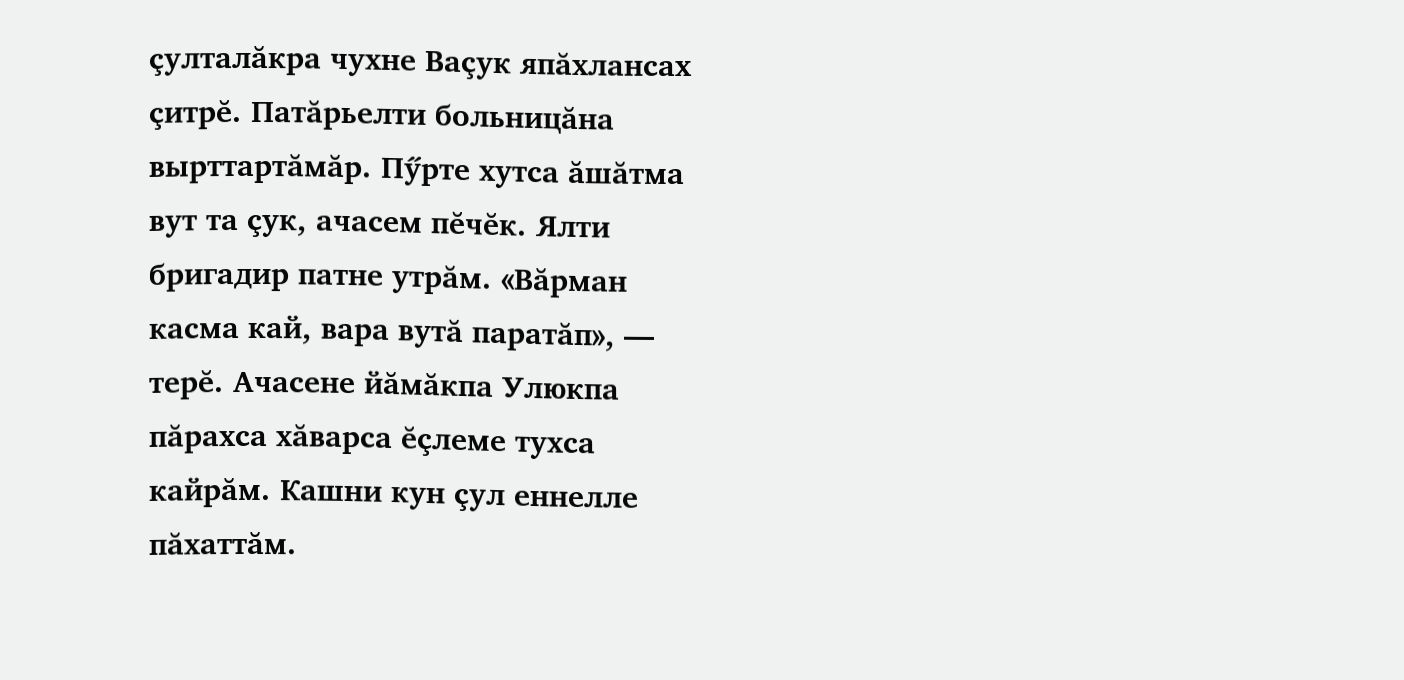çулталăкра чухне Ваçук япăхлансах çитрĕ. Патăрьелти больницăна вырттартăмăр. Пӳрте хутса ăшăтма вут та çук, ачасем пĕчĕк. Ялти бригадир патне утрăм. «Вăрман касма кай, вара вутă паратăп», — терĕ. Ачасене йăмăкпа Улюкпа пăрахса хăварса ĕçлеме тухса кайрăм. Кашни кун çул еннелле пăхаттăм.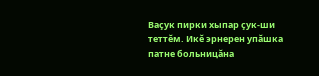Ваçук пирки хыпар çук-ши теттĕм. Икĕ эрнерен упăшка патне больницăна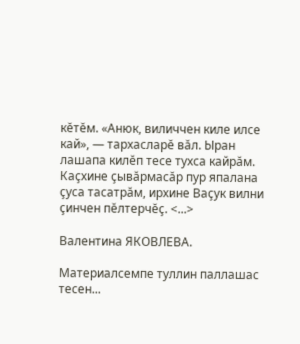кĕтĕм. «Анюк, виличчен киле илсе кай», — тархасларĕ вăл. Ыран лашапа килĕп тесе тухса кайрăм. Каçхине çывăрмасăр пур япалана çуса тасатрăм, ирхине Ваçук вилни çинчен пĕлтерчĕç. <...>

Валентина ЯКОВЛЕВА.

Материалсемпе туллин паллашас тесен...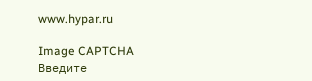www.hypar.ru

Image CAPTCHA
Введите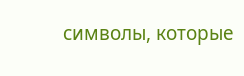символы, которые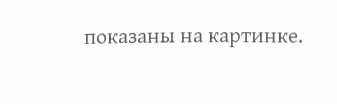показаны на картинке.